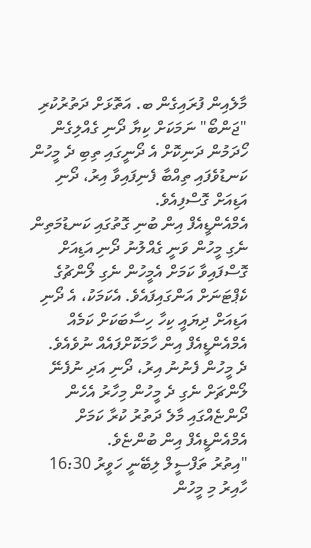މާލެއިން ފުރައިގެން ބ. އަތޮޅަށް ދަތުރުކުރި "ޖަންބޯ" ނަމަކަށް ކިޔާ ދޯނި ގެއްލިގެން ހޯދަމުން ދަނިކޮށް އެ ދޯނީގައި ތިބި ދެ މީހުން ކަނޑުވެފައި ތިއްބާ ފެނިފައިވާ އިރު، ދޯނި އަޑިއަށް ގޮސްފިއެވެ.
އެމްއެންޑީއެފް އިން ބުނި ގޮތުގައި ކަނޑުމަތިން ނެގި މީހުން ވަނީ ގެއްލުނު ދޯނި އަޑިއަށް ގޮސްފައިވާ ކަމަށް އެމީހުން ނެގި ލޯންޗުގެ ކެޕްޓަނަށް އަންގައިފައެވެ. އެކަމަކު، އެ ދޯނި އަޑިއަށް ދިޔައީ ކިހާ ހިސާބަކަށް ކަމެއް އެމްއެންޑީއެފް އިން ހާމަކޮށްފައެއް ނުވެއެވެ.
ދެ މީހުން ފެނުނު އިރު، ދޯނި އަދި ނުފެނޭ
ލޯންޗަށް ނެގި ދެ މީހުން މިހާރު އެހެން ދޯންޏެއްގައި މާލެ ދަތުރު ކުރާ ކަމަށް އެމްއެންޑީއެފް އިން ބުންޏެވެ.
"އިތުރު ތަފްސީލް ލިބޭނީ ހަވީރު 16:30 ހާއިރު މި މީހުން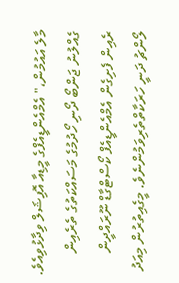މާލެ އައުމުން،" އެމްއެންޑީއެފްގެ މީޑިއާ އޮފިޝަލް ވިދާޅުވިއެވެ.
ގެއްލުނު ޖަންބޯ ދޯނި ހޯދުމުގެ މަސައްކަތުގެ ތެރެއިން ރެއިން ފެށިގެން އެމްއެންޑީއެފް ކޯސްޓްގާޑް ނޫރައްދީން ލޯންޗު ދަނީ ހަރަކާތްތެރިވަމުންނެވެ. މީގެއިތުރުން މިއަދު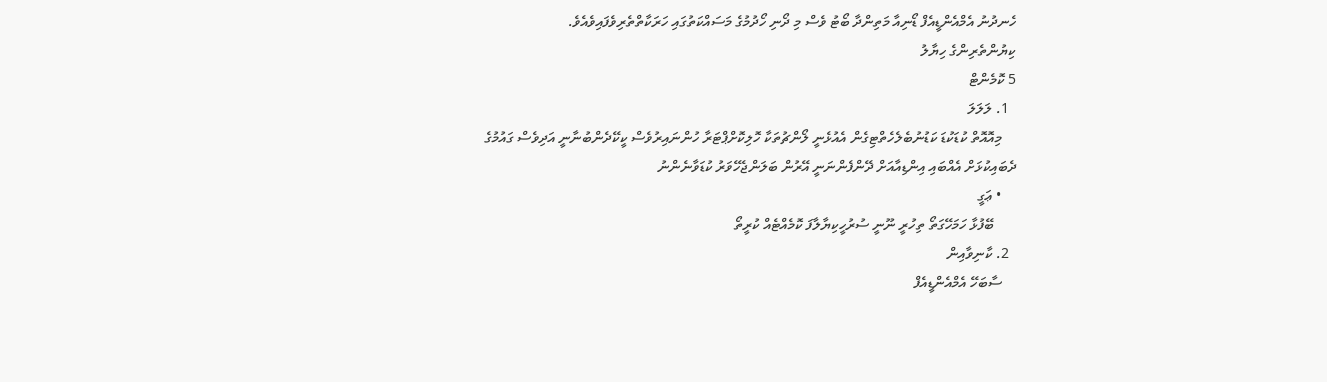ހެނދުނު އެމްއެންޑީއެފް ޑޯނިއާ މަތިންދާ ބޯޓު ވެސް މި ދޯނި ހޯދުމުގެ މަސައްކަތުގައި ހަރަކާތްތެރިވެފައިވެއެވެ.
ކިޔުންތެރިންގެ ހިޔާލު
5 ކޮމެންޓް
  1. ލަލަލަ
    މިއޮއޮތް ކުޑަކުޑަ ކަޑުނުބެލެހެތްޓިގެން އެއުޅެނީ ލޯންޗުތަކާ ހޮލިކޮށްޕްޓަރާ ހުންނައިރުވެސް ކީކޭދެންބުނާނީ އަދިވެސް ގައުމުގެ ދެބައިކުޅަށް އެއްބައި އިންޑިއާއަށް ދޭންފެންނަނީ އޭރުން ބަލަންޖެހޭވަރު ކުޑަވާނެންނު
    • ޢަގީ
      ބޭފުޅާ ހަމަހޭގަތޯ ތިހުރީ ނޫނީ ސުރުހީކިޔާލާފަ ކޮމެއްޓެއް ކުރީތޯ
  2. ކާނިވާއިން
    ސާބަހޭ އެމްއެންޑީއެފް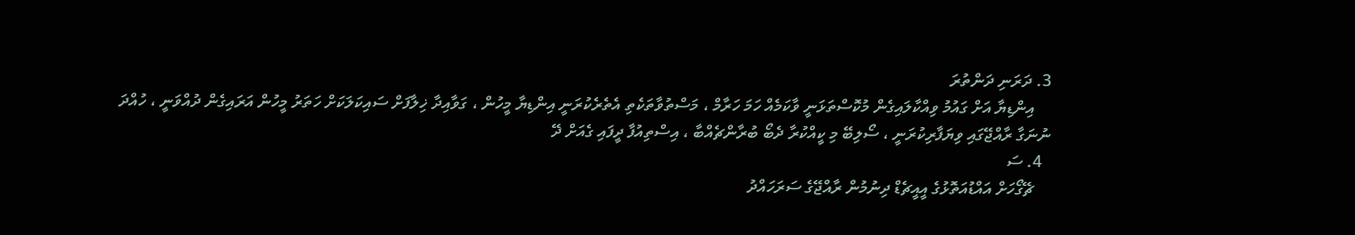3. ދަރަނި ދަންތުރަ
    އިންޑިޔާ އަށް ގައުމު ވިއްކާލައިގެން މުކޮސްތަޅަނީ ވާކަމެއް ހަމަ ހަރާމް ، މަސްތުވާތަކެތި އެތެރެކުރަނީ އިންޑިޔާ މީހުން ، ގަވާއިދާ ޚިލާފަށް ސައިކަލަކަށް ހަތަރު މީހުން އަރައިގެން ދުއްވަނީ ، ހުއްދަ ނުނަގާ ރާއްޖޭގައި ވިޔަފާރިކުރަނީ ، ސޯލިބޭ މި ކީއްކުރާ ދެބޯ ބުރާންޗެއްބާ ، އިސްތިއުފާ ދީފައި ގެއަށް ދޭ
  4. ސަ
    ޗޭގޯހަށް އައްޑުއަތޮޅުގެ އީއީޗެޑް ދިނުމުން ރާއްޖޭގެ ސަރަހައްދު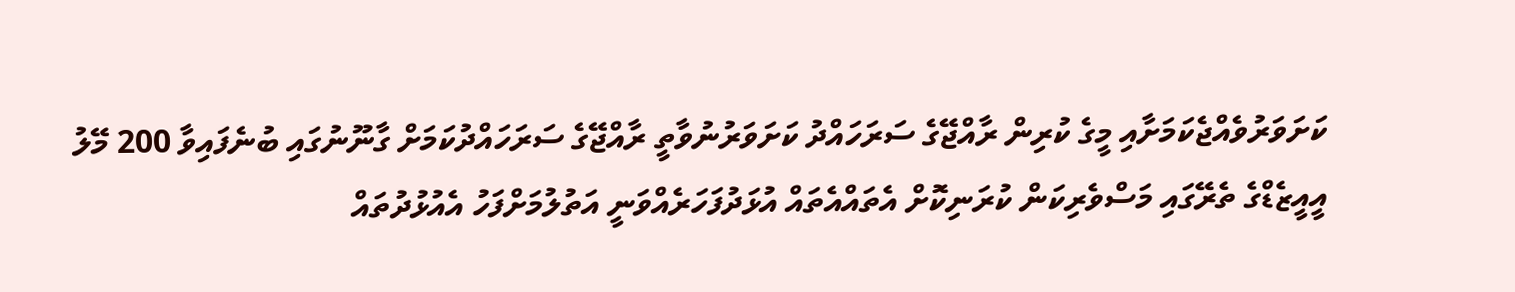ކަށަވަރުވެއްޖެކަމަށާއި މީގެ ކުރިން ރާއްޖޭގެ ސަރަހައްދު ކަށަވަރުނުވާތީ ރާއްޖޭގެ ސަރަހައްދުކަމަށް ގާނޫނުގައި ބުނެފައިވާ 200 މޭލު އީއީޒެޑްގެ ތެރޭގައި މަސްވެރިކަން ކުރަނިކޮށް އެތައްއެތައް އުޅަދުފަހަރެއްވަނީ އަތުލުމަށްފަހު އެއުޅުދުތައް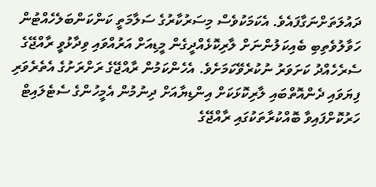ދައުލަތަށްނަގާފައެވެ. އެކަމަކުވެސް މިސަރުކާރުގެ ސަލާމަތީ ކަންކަންބަލެހެއްޓުން ހަވާލުވެތިބި ބެއިކަލުންނަށް ލާރިކޮޅެއްދީގެން މީޑިއަށް އަރުއްވައި ވިދާޅުވީ ރާއްޖޭގެ ސެރެހެއްދު ކަށަވަރު ނުކުރެވޭކަމަށެވެ. އެހެންކަމުން ރާއްޖޭގެ ރަށްރަށުގެ އެތެރެވަރި ފިޔަވައި ދެންއޮތްބައި ލާރިކޮޅަކަށް އިންޑިޔާއަށް ދިނުމުން އެމީހުންގެ ސެޓެލައިޓް ހަރުކޮށްފައިވާ ބޮއްކުރާތަކުގައި ރާއްޖޭގެ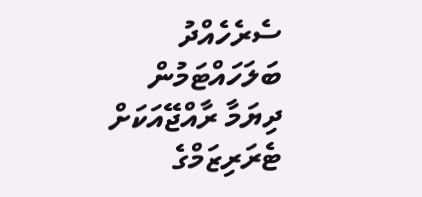ސެރެހެއްދު ބަލަހައްޓަމުން ދިޔަމާ ރާއްޖޭއަކަށް ޓެރަރިޒަމްގެ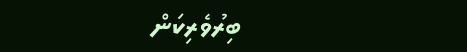ބިރުވެރިކަން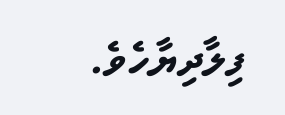ފިލާދިޔާހެވެ.